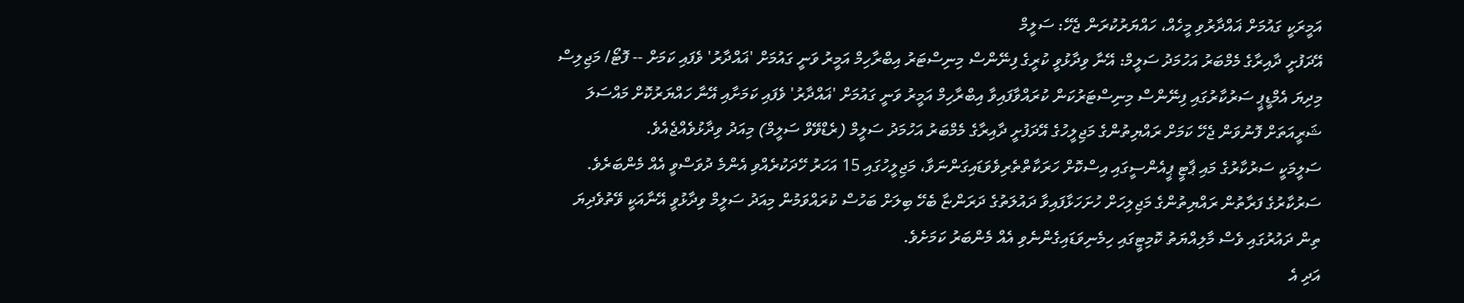އަމީރަކީ ގައުމަށް ޣައްދާރުވި މީހެއް، ހައްޔަރުކުރަން ޖެހޭ: ސަލީމް
އޭދަފުށީ ދާއިރާގެ މެމްބަރު އަހުމަދު ސަލީމް: އޭނާ ވިދާޅުވީ ކުރީގެ ފިނޭންސް މިނިސްޓަރު އިބްރާހިމް އަމީރު ވަނީ ގައުމަށް 'ޣައްދާރު' ވެފައި ކަމަށް -- ފޮޓޯ/ މަޖިލިސް
މިދިޔަ އެމްޑީޕީ ސަރުކާރުގައި ފިނޭންސް މިނިސްޓަރުކަން ކުރައްވާފައިވާ އިބްރާހިމް އަމީރު ވަނީ ގައުމަށް 'ޣައްދާރު' ވެފައި ކަމަށާއި އޭނާ ހައްޔަރުކޮށް މައްސަލަ ޝަރީއަތަށް ފޮނުވަން ޖެހޭ ކަމަށް ރައްޔިތުންގެ މަޖިލީހުގެ އޭދަފުށީ ދާއިރާގެ މެމްބަރު އަހުމަދު ސަލީމް (ރެޑްވޭވް ސަލީމް) މިއަދު ވިދާޅުވެއްޖެއެވެ.
ސަލީމަކީ ސަރުކާރުގެ މައި ޕާޓީ ޕީއެންސީގައި އިސްކޮށް ހަރަކާތްތެރިވެވަޑައިގަންނަވާ، މަޖިލީހުގައި 15 އަހަރު ހޭދަކުރެއްވި އެންމެ ދުވަސްވީ އެއް މެންބަރެވެ.
ސަރުކާރުގެ ފަރާތުން ރައްޔިތުންގެ މަޖިލިހަށް ހުށަހަޅާފައިވާ ދައުލަތުގެ ދަރަންޏާ ބެހޭ ބިލަށް ބަހުސް ކުރައްވަމުން މިއަދު ސަލީމް ވިދާޅުވީ އޭނާއަކީ ވޭތުވެދިޔަ ތިން ދައުރުގައި ވެސް މާލިއްޔަތު ކޮމިޓީގައި ހިމެނިވަޑައިގެންނެވި އެއް މެންބަރު ކަމަށެވެ.
އަދި އެ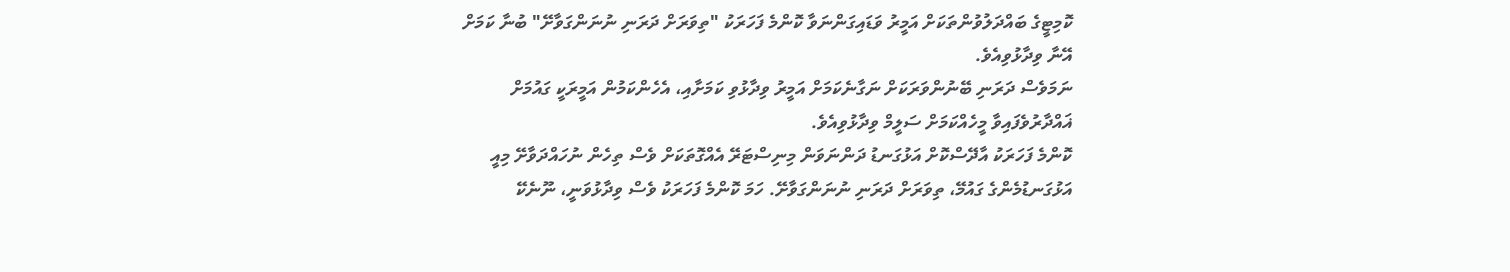ކޮމިޓީގެ ބައްދަލުވުންތަކަށް އަމީރު ވަޑައިގަންނަވާ ކޮންމެ ފަހަރަކު "ތިވަރަށް ދަރަނި ނުނަންގަވާށޭ" ބުނާ ކަމަށް އޭނާ ވިދާޅުވިއެވެ.
ނަމަވެސް ދަރަނި ބޭނުންވަރަކަށް ނަގާނެކަމަށް އަމީރު ވިދާޅުވި ކަމަށާއި، އެހެންކަމުން އަމީރަކީ ގައުމަށް ޣައްދާރުވެފައިވާ މީހެއްކަމަށް ސަލީމް ވިދާޅުވިއެވެ.
ކޮންމެ ފަހަރަކު އާދޭސްކޮށް އަޅުގަނޑު ދަންނަވަން މިނިސްޓަރޭ އެއްގޮތަކަށް ވެސް ތިހެން ނުހައްދަވާށޭ މިއީ އަޅުގަނޑުމެންގެ ގައުމޭ، ތިވަރަށް ދަރަނި ނުނަންގަވާށޭ. ހަމަ ކޮންމެ ފަހަރަކު ވެސް ވިދާޅުވަނީ، ނޫނެކޭ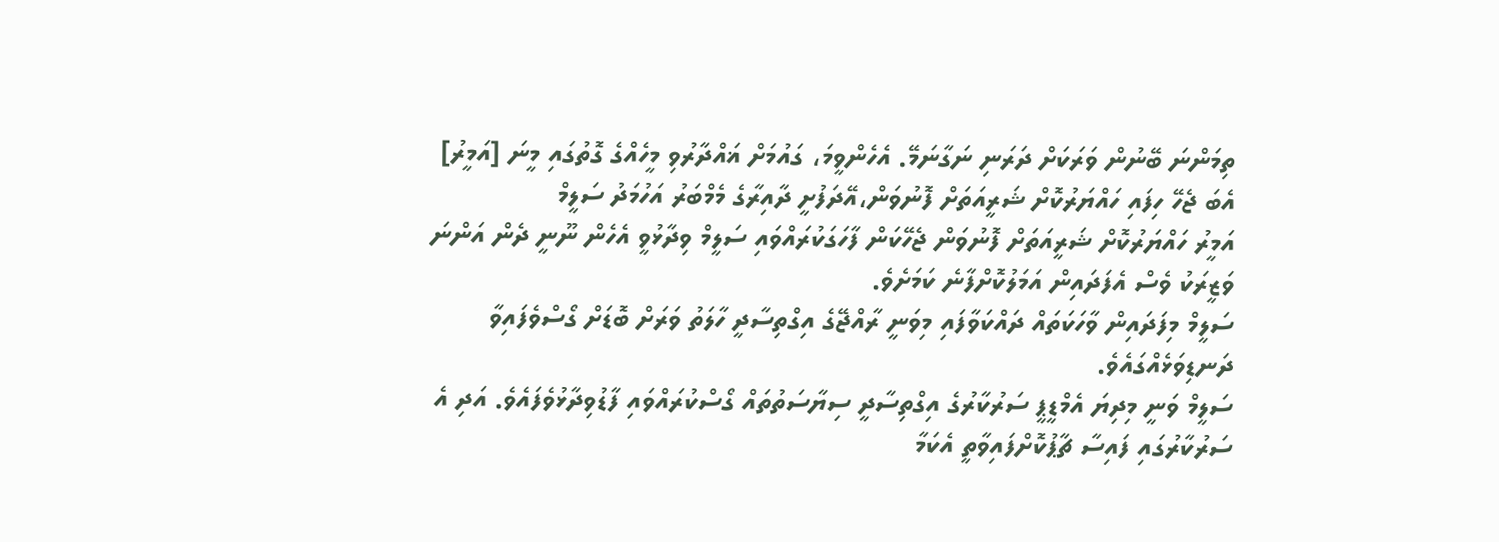ތިމަންނަ ބޭނުން ވަރަކަށް ދަރަނި ނަގާނަމޭ. އެހެންވީމަ، ގައުމަށް ޣައްދާރުވި މީހެއްގެ ގޮތުގައި މީނަ [އަމީރު] އެބަ ޖެހޭ ހިފައި ހައްޔަރުކޮށް ޝަރީއަތަށް ފޮނުވަން،އޭދަފުށީ ދާއިރާގެ މެމްބަރު އަހުމަދު ސަލީމް
އަމީރު ހައްޔަރުކޮށް ޝަރީއަތަށް ފޮނުވަން ޖެހޭކަން ފާހަގަކުރައްވައި ސަލީމް ވިދާޅުވީ އެހެން ނޫނީ ދެން އަންނަ ވަޒީރަކު ވެސް އެފަދައިން އަމަލުކޮށްފާނެ ކަމަށެވެ.
ސަލީމް މިފަދައިން ވާހަކަތައް ދައްކަވާފައި މިވަނީ ރާއްޖޭގެ އިގްތިސާދީ ހާލަތު ވަރަށް ބޮޑަށް ގޯސްވެފައިވާ ދަނޑިވަޅެއްގައެވެ.
ސަލީމް ވަނީ މިދިޔަ އެމްޑީޕީ ސަރުކާރުގެ އިގްތިސާދީ ސިޔާސަތުތައް ގޯސްކުރައްވައި ފާޑުވިދާޅުވެފައެވެ. އަދި އެ ސަރުކާރުގައި ފައިސާ ޗާޕުކޮށްފައިވާތީ އެކަމާ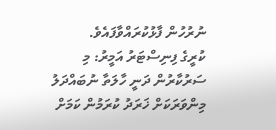ނުރުހުން ފާޅުކުރައްވާފައެވެ.
ކުރީގެ ފިނިސްޓަރު އަމީރު: މި ސަރުކާރުން ދަނީ ހާލަތާ ނުބައްދަލު މިންވަރަކަށް ޚަރަދު ކުރަމުން ކަމަށް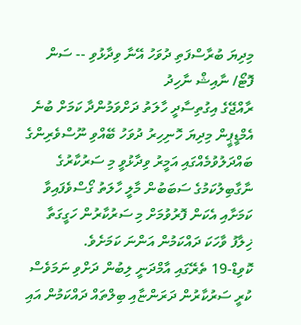މިދިޔަ ބުރާސްފަތި ދުވަހު އޭނާ ވިދާޅުވި -- ސަން ފޮޓޯ/ ނާއިޝް ނާހިދު
ރާއްޖޭގެ އިގުތިސާދީ ހާލަތު ދަށްވަމުންދާ ކަމަށް ބުނެ އެމްޑީޕީން މިދިޔަ ހޮނިހިރު ދުވަހު ބޭއްވި ނޫސްވެރިންގެ ބައްދަލުވުމެއްގައި އަމީރު ވިދާޅުވީ މި ސަރުކާރުގެ ނާގާބިލުކަމުގެ ސަބަބުން މާލީ ހާލަތު ގޯސްވެފައިވާ ކަމަށާއި އެކަން ފޮރުވުމަށް މި ސަރުކާރުން ހަގީގަތާ ޚިލާފު ވާހަކަ ދައްކަމުން އަންނަ ކަމަށެވެ.
ކޮވިޑް-19 ތެރޭގައި އާމްދަނީ ލިބުން ދަށްވި ނަމަވެސް ކުރީ ސަރުކާރުން ދަރަންޏާއި ބިލްތައް ދައްކަމުން އައި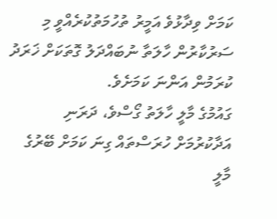ކަމަށް ވިދާޅުވެ އަމީރު ތުހުމަތުކުރެއްވީ މި ސަރުކާރުން ހާލަތާ ނުބައްދަލު ގޮތަކަށް ޚަރަދު ކުރަމުން އަންނަ ކަމަށެވެ.
ގައުމުގެ މާލީ ހާލަތު ގޯސްވެ، ދަރަނި އަދާކުރުމަށް ހުރަސްތައް ގިނަ ކަމަށް ބޭރުގެ މާލީ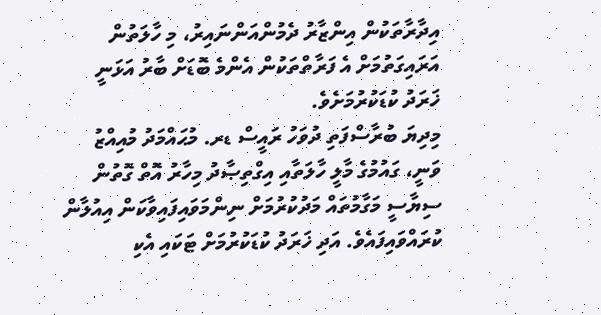އިދާރާތަކުން އިންޒާރު ދެމުންއަންނައިރު، މި ހާލަތުން އަރައިގަތުމަށް އެ ފަރާތްތަކުން އެންމެ ބޮޑަށް ބާރު އަޅަނީ ޚަރަދު ކުޑަކުރުމަށެވެ.
މިދިޔަ ބުރާސްފަތި ދުވަހު ރައީސް ޑރ. މުޙައްމަދު މުއިއްޒު ވަނީ، ގައުމުގެ މާލީ ހާލަތާއި އިގްތިޞާދު މިހާރު އޮތް ގޮތުން ސިޔާސީ މަގާމުތައް މަދުކުރުމަށް ނިންމަވައިފައިވާކަން އިއުލާން ކުރައްވައިފައެވެ. އަދި ޚަރަދު ކުޑަކުރުމަށް ޓަކައި އެކި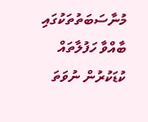މުނާސަބަތުތަކުގައި ބާއްވާ ހަފުލާތައް ކުޑަކުރުން ނުވަތަ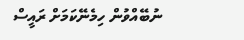ނުބޭއްވުން ހިމެނޭކަމަށް ރައީސް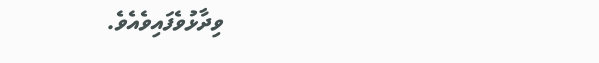ވިދާޅުވެފައިވެއެވެ.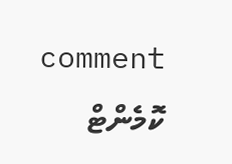comment ކޮމެންޓް